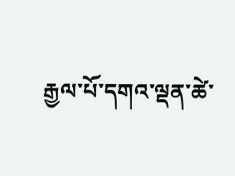རྒྱལ་པོ་དགའ་ལྡན་ཚེ་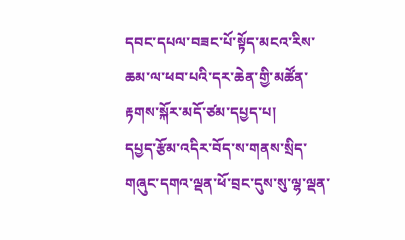དབང་དཔལ་བཟང་པོ་སྟོད་མངའ་རིས་ཆམ་ལ་ཕབ་པའི་དར་ཆེན་གྱི་མཚོན་རྟགས་སྐོར་མདོ་ཙམ་དཔྱད་པ།
དཔྱད་རྩོམ་འདིར་བོད་ས་གནས་སྲིད་གཞུང་དགའ་ལྡན་ཕོ་བྲང་དུས་སུ་ལྷ་ལྡན་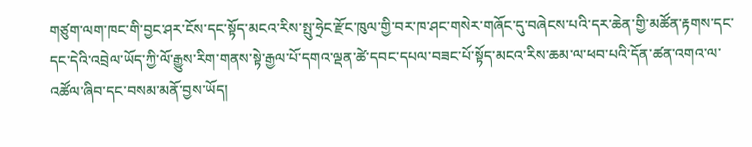གཙུག་ལག་ཁང་གི་བྱང་ཤར་ངོས་དང་སྟོད་མངའ་རིས་སྤུ་ཧྲེང་རྫོང་ཁུལ་གྱི་བར་ཁ་ཤང་གསེར་གཞོང་དུ་བཞེངས་པའི་དར་ཆེན་གྱི་མཚོན་རྟགས་དང་དང་དེའི་འབྲེལ་ཡོད་ཀྱི་ལོ་རྒྱུས་རིག་གནས་སྟེ་རྒྱལ་པོ་དགའ་ལྡན་ཚེ་དབང་དཔལ་བཟང་པོ་སྟོད་མངའ་རིས་ཆམ་ལ་ཕབ་པའི་དོན་ཚན་འགའ་ལ་འཚོལ་ཞིབ་དང་བསམ་མནོ་བྱས་ཡོད།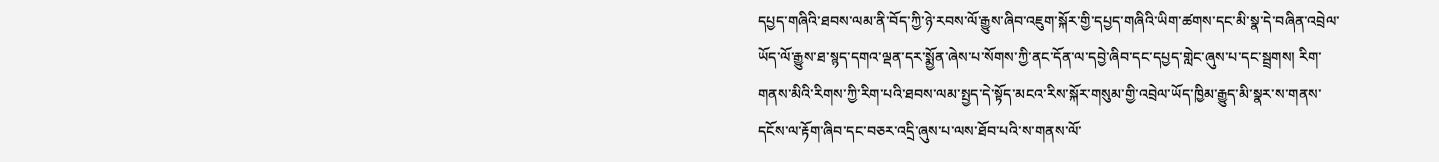དཔྱད་གཞིའི་ཐབས་ལམ་ནི་བོད་ཀྱི་ཉེ་རབས་ལོ་རྒྱུས་ཞིབ་འཇུག་སྐོར་གྱི་དཔྱད་གཞིའི་ཡིག་ཚགས་དང་མི་སྣ་དེ་བཞིན་འབྲེལ་ཡོད་ལོ་རྒྱུས་ཐ་སྙད་དགའ་ལྡན་དར་སྨྱོན་ཞེས་པ་སོགས་ཀྱི་ནང་དོན་ལ་དབྱེ་ཞིབ་དང་དཔྱད་གླེང་ཞུས་པ་དང་སྦྲགས། རིག་གནས་མིའི་རིགས་ཀྱི་རིག་པའི་ཐབས་ལམ་སྤྱད་དེ་སྟོད་མངའ་རིས་སྐོར་གསུམ་གྱི་འབྲེལ་ཡོད་ཁྱིམ་རྒྱུད་མི་སྣར་ས་གནས་དངོས་ལ་རྟོག་ཞིབ་དང་བཅར་འདྲི་ཞུས་པ་ལས་ཐོབ་པའི་ས་གནས་ལོ་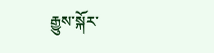རྒྱུས་སྐོར་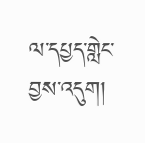ལ་དཔྱད་གླེང་བྱས་འདུག།